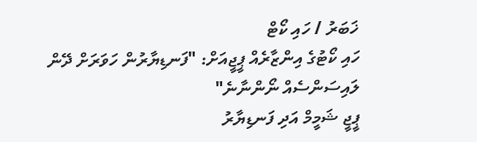ޚަބަރު / ހައި ކޯޓް
ހައި ކޯޓުގެ އިންޒާރެއް ޕީޖީއަށް: "ފަނޑިޔާރުން ހަވަރަށް ދޭން ލައިސަންސެއް ނޯންނާނެ"
ޕީޖީ ޝަމީމް އަދި ފަނޑިޔާރު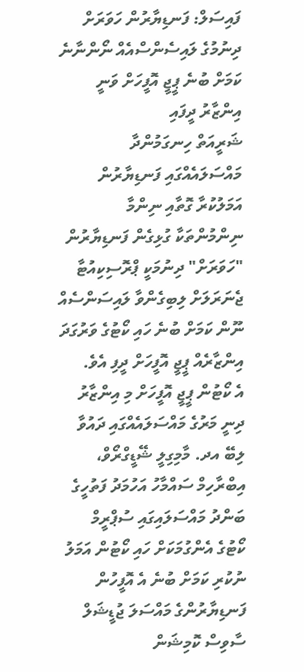ފައިސަލް: ފަނޑިޔާރުން ހަވަރަށް ދިނުމުގެ ލައިސެންސްއެއް ނޯންނާނެ ކަމަށް ބުނެ ޕީޖީ އޮފީހަށް ވަނީ އިންޒާރު ދީފައި
ޝަރީއަތް ހިނގަމުންދާ މައްސަލައެއްގައި ފަނޑިޔާރުން އަމަލުކުރާ ގޮތާއި ނިންމާ ނިންމުންތަކާ ގުޅިގެން ފަނޑިޔާރުން "ހަވަރަށް" ދިނުމަކީ ޕްރޮސިކިއުޓާ ޖެނަރަލަށް ލިބިގެންވާ ލައިސަންސެއް ނޫން ކަމަށް ބުނެ ހައި ކޯޓުގެ ވަރުގަދަ އިންޒާރެއް ޕީޖީ އޮފީހަށް ދީފި އެވެ.
އެ ކޯޓުން ޕީޖީ އޮފީހަށް މި އިންޒާރު ދިނީ މަރުގެ މައްސަލައެއްގައި ދައުވާ ލިބޭ އދ. މާމިގިލީ ޝޭޑީގްރޯވް، އިބްރާހިމް ސައްމާހު އަހުމަދު ފަތުހީގެ ބަންދު މައްސަލައިގައި ސުޕްރީމް ކޯޓުގެ އެންގުމަކަށް ހައި ކޯޓުން އަމަލު ނުކުރި ކަމަށް ބުނެ އެ އޮފީހުން ފަނޑިޔާރުންގެ މައްސަލަ ޖުޑީޝަލް ސާވިސް ކޮމިޝަން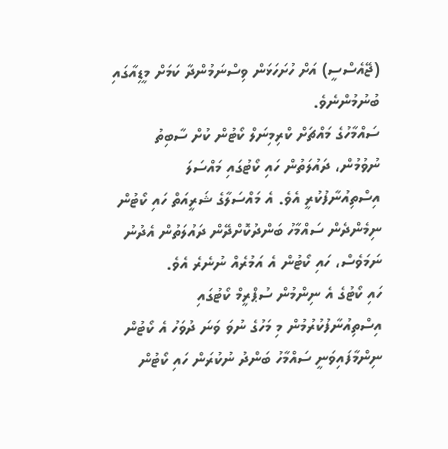(ޖޭއެސްސީ) އަށް ހުށަހަޅަން ވިސްނަމުންދާ ކަމަށް މީޑިއާގައި ބުނުމުންނެވެ.
ސައްމާހުގެ މައްޗަށް ކްރިމިނަލް ކޯޓުން ކުށް ސާބިތު ނުވުމުން، ދައުލަތުން ހައި ކޯޓުގައި މައްސަލަ އިސްތިއުނާފުކުރީ އެވެ. އެ މައްސަލާގެ ޝަރީއަތް ހައި ކޯޓުން ނިމެންދެން ސައްމާހު ބަންދުކޮށްދޭން ދައުލަތުން އެދުނު ނަމަވެސް، ހައި ކޯޓުން އެ އަމުރެއް ނުނެރެ އެވެ.
ހައި ކޯޓުގެ އެ ނިންމުން ސުޕްރީމް ކޯޓުގައި އިސްތިއުނާފުކުރުމުން މި މަހުގެ ނުވަ ވަނަ ދުވަހު އެ ކޯޓުން ނިންމާފައިވަނީ ސައްމާހު ބަންދު ނުކުރަން ހައި ކޯޓުން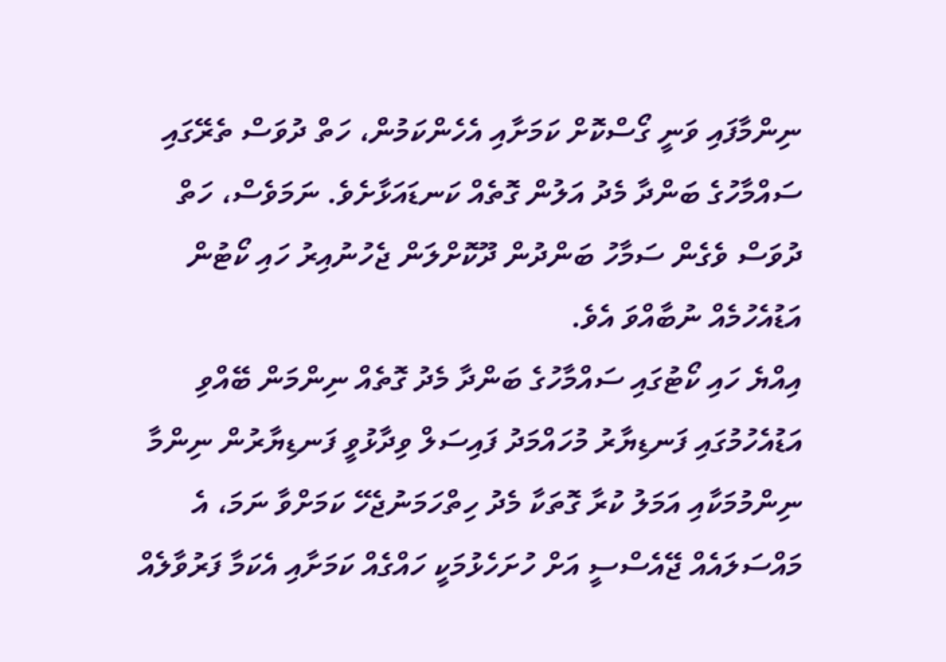ނިންމާފައި ވަނީ ގޯސްކޮށް ކަމަށާއި އެހެންކަމުން، ހަތް ދުވަސް ތެރޭގައި ސައްމާހުގެ ބަންދާ މެދު އަލުން ގޮތެއް ކަނޑައަޅާށެވެ. ނަމަވެސް، ހަތް ދުވަސް ވެގެން ސަމާހު ބަންދުން ދޫކޮށްލަން ޖެހުނުއިރު ހައި ކޯޓުން އަޑުއެހުމެއް ނުބާއްވަ އެވެ.
އިއްޔެ ހައި ކޯޓުގައި ސައްމާހުގެ ބަންދާ މެދު ގޮތެއް ނިންމަން ބޭއްވި އަޑުއެހުމުގައި ފަނޑިޔާރު މުހައްމަދު ފައިސަލް ވިދާޅުވީ ފަނޑިޔާރުން ނިންމާ ނިންމުމަކާއި އަމަލު ކުރާ ގޮތަކާ މެދު ހިތްހަމަނުޖެހޭ ކަމަށްވާ ނަމަ، އެ މައްސަލައެއް ޖޭއެސްސީ އަށް ހުށަހެޅުމަކީ ހައްގެއް ކަމަށާއި އެކަމާ ފަރުވާލެއް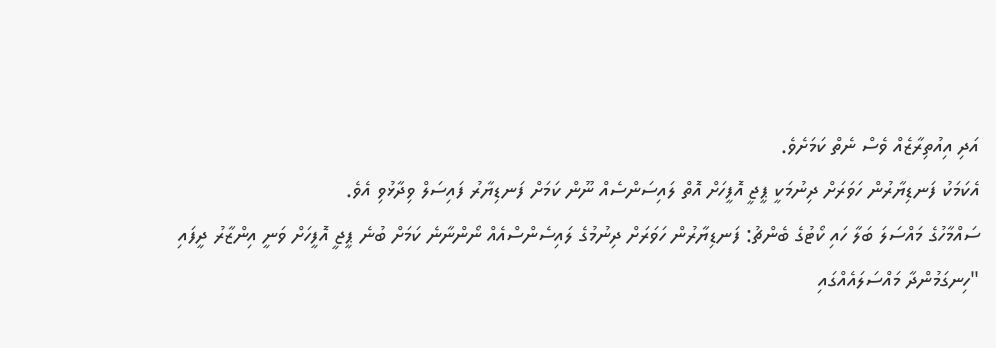އަދި އިއުތިރާޒެއް ވެސް ނެތް ކަމަށެވެ.
އެކަމަކު ފަނޑިޔާރުން ހަވަރަށް ދިނުމަކީ ޕީޖީ އޮފީހަށް އޮތް ލައިސަންސެއް ނޫން ކަމަށް ފަނޑިޔާރު ފައިސަލް ވިދާޅުވި އެވެ.
ސައްމާހުގެ މައްސަލަ ބަލާ ހައި ކޯޓުގެ ބެންޗު: ފަނޑިޔާރުން ހަވަރަށް ދިނުމުގެ ލައިސެންސްއެއް ނޯންނާނެ ކަމަށް ބުނެ ޕީޖީ އޮފީހަށް ވަނީ އިންޒާރު ދީފައި
"ހިނގަމުންދާ މައްސަލައެއްގައި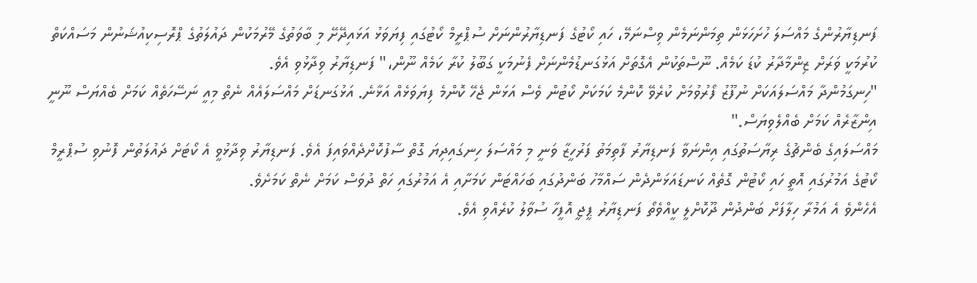ފަނޑިޔާރުންގެ މައްސަލަ ހުށަހަޅަން ތިމަންނަމެން ވިސްނަމޭ، ހައި ކޯޓުގެ ފަނޑިޔާރުންނަށް ސުޕްރީމް ކޯޓުގައި ފިޔަވަޅު އަޅައިދޭށޭ މި ބާވަތުގެ މޭރުމަކުން ދައުލަތުގެ ޕްރޮސިކިއުޝަނުން މަސައްކަތް ކުރުމަކީ ވަރަށް ޒިންމާދާރު ކުޑަ ކަމެއް. ނޫސްތަކުން އެގޮތަށް އަޅުގަނޑުމެންނަށް ފެނުމަކީ ގަބޫލު ކުރާ ކަމެއް ނޫން،" ފަނޑިޔާރު ވިދާޅުވި އެވެ.
"ހިނގަމުންދާ މައްސަލައަކަށް ނުފޫޒު ފޯރުވުމަށް ކުރެވޭ ކޮންމެ ކަމަކަށް ކޯޓުން ވެސް އަޅަން ޖެހޭ ކޮންމެ ފިޔަވަޅެއް އަޅާނެ. އަޅުގަނޑަށް މައްސަލައެއް ނެތް މިއީ ނަސޭހަތެއް ކަމަށް ބެއްޔަސް ނޫނީ އިންޒާރެއް ކަމަށް ބެއްލެވިޔަސް."
މައްސަލައިގެ ބެންޗުގެ ރިޔާސަތުގައި އިންނަވާ ފަނޑިޔާރު ފާތިމަތު ފަރުހީޒާ ވަނީ މި މައްސަލަ ހިނގައިދިޔަ ގޮތް ސާފުކޮށްދެއްވައިފަ އެވެ. ފަނޑިޔާރު ވިދާޅުވީ އެ ކޯޓަށް ދައުލަތުން ފޮނުވި ސުޕްރީމް ކޯޓުގެ އަމުރުގައި އޮތީ ހައި ކޯޓުން ގޮތެއް ކަނޑައަޅަންދެން ސައްމާހު ބަންދުގައި ބަހައްޓަން ކަމަށާއި އެ އަމުރުގައި ހަތް ދުވަސް ކަމަށް ނެތް ކަމަށެވެ.
އެހެންވެ އެ އަމުރާ ހިލާފަށް ބަންދުން ދޫކޮށްލީ ކީއްވެތޯ ފަނޑިޔާރު ޕީޖީ އޮފީހާ ސުވާލު ކުރެއްވި އެވެ.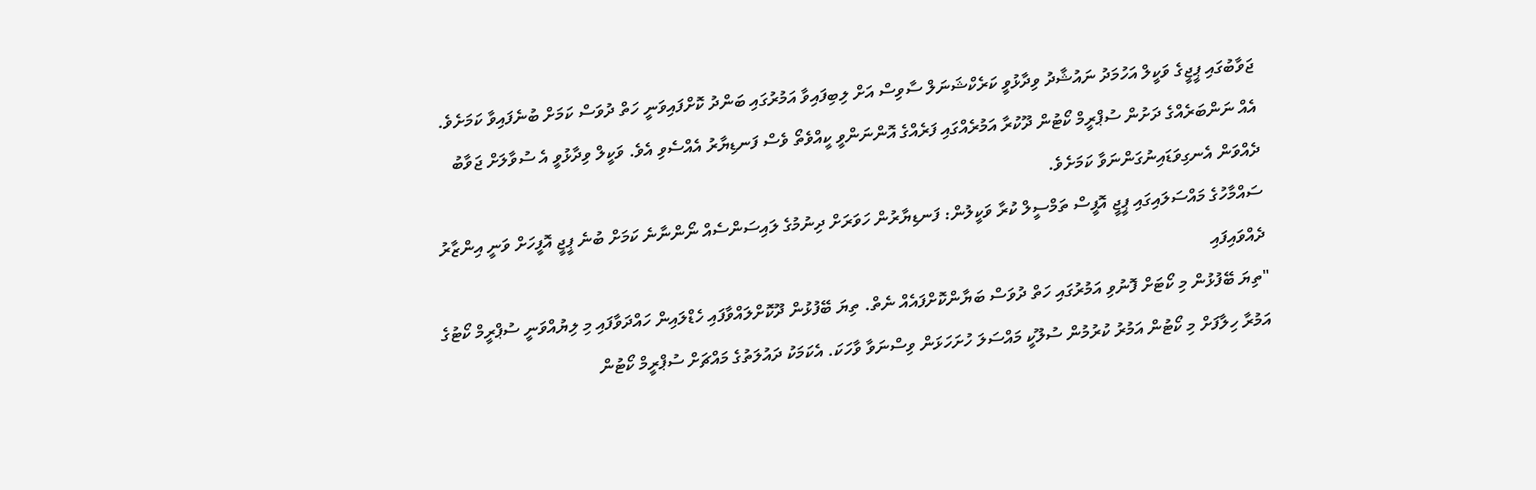ޖަވާބުގައި ޕީޖީގެ ވަކީލް އަހުމަދު ނައުޝާދު ވިދާޅުވީ ކަރެކްޝަނަލް ސާވިސް އަށް ލިބިފައިވާ އަމުރުގައި ބަންދު ކޮށްފައިވަނީ ހަތް ދުވަސް ކަމަށް ބުނެފައިވާ ކަމަށެވެ. އެއް ނަންބަރެއްގެ ދަށުން ސުޕްރީމް ކޯޓުން ދޫކުރާ އަމުރެއްގައި ފަރެއްގެ އޮންނަންވީ ކީއްވެތޯ ވެސް ފަނޑިޔާރު އެއްސެވި އެވެ. ވަކީލް ވިދާޅުވީ އެ ސުވާލަށް ޖަވާބު ދެއްވަން އެނގިވަޑައިނުގަންނަވާ ކަމަށެވެ.
ސައްމާހުގެ މައްސަލައިގައި ޕީޖީ އޮފީސް ތަމްސީލް ކުރާ ވަކީލުން: ފަނޑިޔާރުން ހަވަރަށް ދިނުމުގެ ލައިސަންސެއް ނޯންނާނެ ކަމަށް ބުނެ ޕީޖީ އޮފީހަށް ވަނީ އިންޒާރު ދެއްވައިފައި
"ތިޔަ ބޭފުޅުން މި ކޯޓަށް ފޮނުވި އަމުރުގައި ހަތް ދުވަސް ބަޔާންކޮށްފައެއް ނެތް. ތިޔަ ބޭފުޅުން ދޫކޮށްލައްވާފައި ހެޑްލައިން ހައްދަވާފައި މި ލިޔުއްވަނީ ސުޕްރީމް ކޯޓުގެ އަމުރާ ހިލާފަށް މި ކޯޓުން އަމުރު ކުރުމުން ސުލޫކީ މައްސަލަ ހުށަހަޅަން ވިސްނަވާ ވާހަކަ. އެކަމަކު ދައުލަތުގެ މައްޗަށް ސުޕްރީމް ކޯޓުން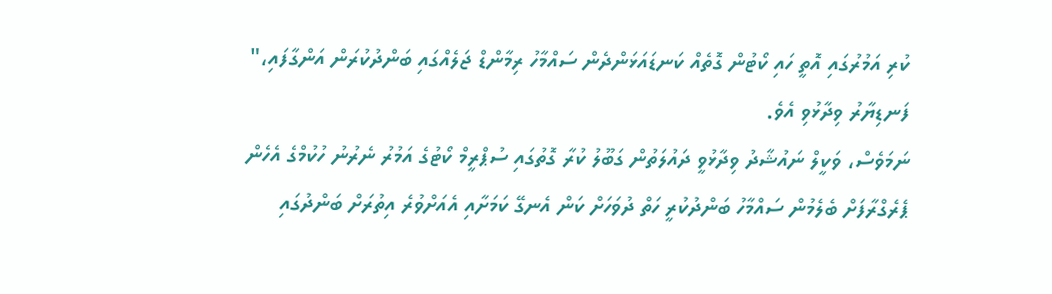ކުރި އަމުރުގައި އޮތީ ހައި ކޯޓުން ގޮތެއް ކަނޑައަޅަންދެން ސައްމާހު ރިމާންޑް ޖަލެއްގައި ބަންދުކުރަން އަންގާފައި،" ފަނޑިޔާރު ވިދާޅުވި އެވެ.
ނަމަވެސް، ވަކީލް ނައުޝާދު ވިދާޅުވީ ދައުލަތުން ގަބޫލު ކުރާ ގޮތުގައި ސުޕްރީމް ކޯޓުގެ އަމުރު ނެރުނު ހުކުމްގެ އެހެން ޕެރެގްރާފަށް ބެލެމުން ސައްމާހު ބަންދުކުރީ ހަތް ދުވަހަށް ކަން އެނގޭ ކަމަށާއި އެއަށްވުރެ އިތުރަށް ބަންދުގައި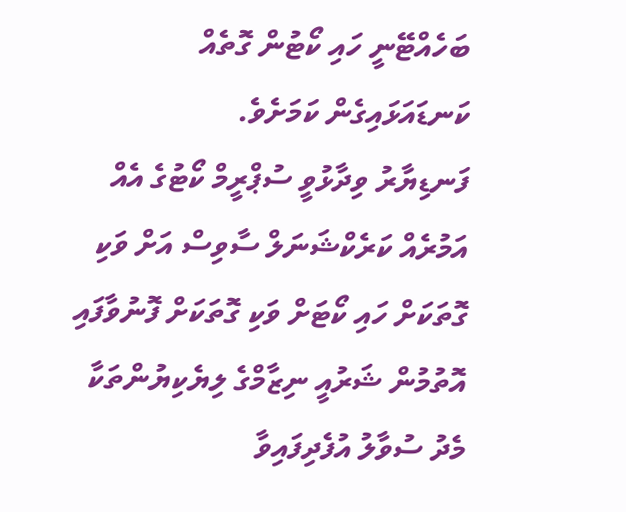ބަހެއްޓޭނީ ހައި ކޯޓުން ގޮތެއް ކަނޑައަޅައިގެން ކަމަށެވެ.
ފަނޑިޔާރު ވިދާޅުވީ ސުޕްރީމް ކޯޓުގެ އެއް އަމުރެއް ކަރެކްޝަނަލް ސާވިސް އަށް ވަކި ގޮތަކަށް ހައި ކޯޓަށް ވަކި ގޮތަކަށް ފޮނުވާފައި އޮތުމުން ޝަރުއީ ނިޒާމްގެ ލިޔެކިޔުންތަކާ މެދު ސުވާލު އުފެދިފައިވާ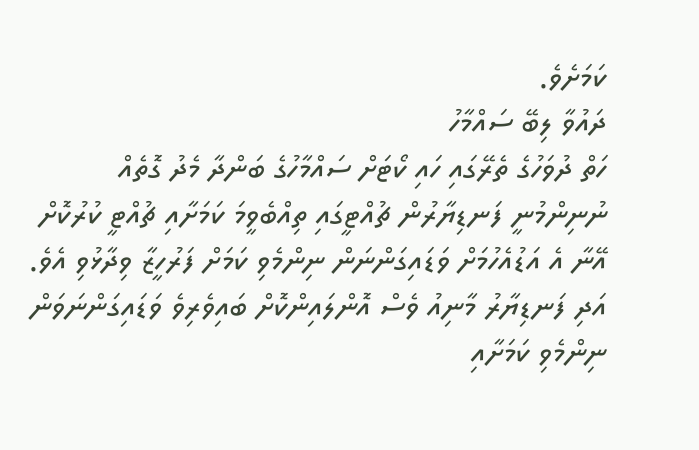ކަމަށެވެ.
ދައުވާ ލިބޭ ސައްމާހު
ހަތް ދުވަހުގެ ތެރޭގައި ހައި ކޯޓަށް ސައްމާހުގެ ބަންދާ މެދު ގޮތެއް ނުނިންމުނީ ފަނޑިޔާރުން ޗުއްޓީގައި ތިއްބެވީމަ ކަމަށާއި ޗުއްޓީ ކުރުކޮށް އޭނާ އެ އަޑުއެހުމަށް ވަޑައިގަންނަން ނިންމެވި ކަމަށް ފަރުހީޒާ ވިދާޅުވި އެވެ. އަދި ފަނޑިޔާރު މާނިއު ވެސް އޮންލައިންކޮށް ބައިވެރިވެ ވަޑައިގަންނަވަން ނިންމެވި ކަމަށާއި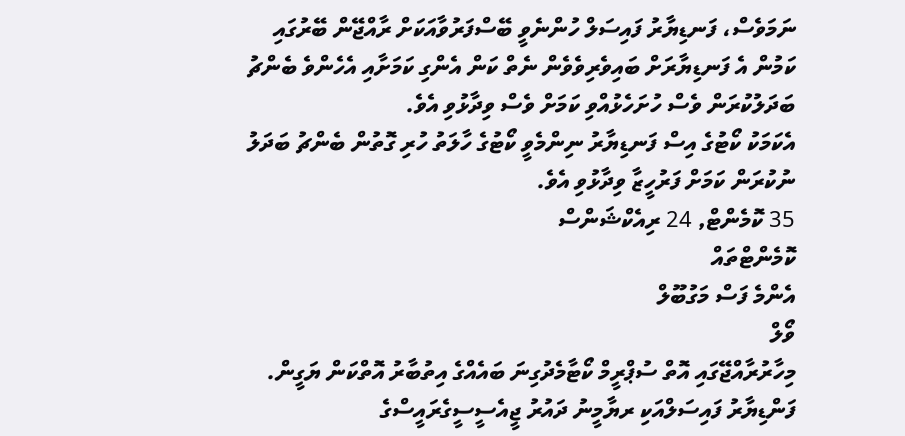ނަމަވެސް، ފަނޑިޔާރު ފައިސަލް ހުންނެވީ ބޭސްފަރުވާއަކަށް ރާއްޖޭން ބޭރުގައި ކަމުން އެ ފަނޑިޔާރަށް ބައިވެރިވެވެން ނެތް ކަން އެންގި ކަމަށާއި އެހެންވެ ބެންޗު ބަދަލުކުރަން ވެސް ހުށަހެޅުއްވި ކަމަށް ވެސް ވިދާޅުވި އެވެ.
އެކަމަކު ކޯޓުގެ އިސް ފަނޑިޔާރު ނިންމެވީ ކޯޓުގެ ހާލަތު ހުރި ގޮތުން ބެންޗު ބަދަލު ނުކުރަން ކަމަށް ފަރުހީޒާ ވިދާޅުވި އެވެ.
35 ކޮމެންޓް, 24 ރިއެކްޝަންސް
ކޮމެންޓްތައް
އެންމެ ފަސް މަގުބޫލް
ވޯލް
މިހާރުރާއްޖޭގައި އޮތް ސުޕްރީމް ކޯޓާމެދުގިނަ ބައެއްގެ އިތުބާރު އޮތްކަން ޔަގީން. ފަންޑިޔާރު ފައިސަލްއަކި ރޔާމީނު ދައުރު ޖީއެސީސީގެރައީސްގެ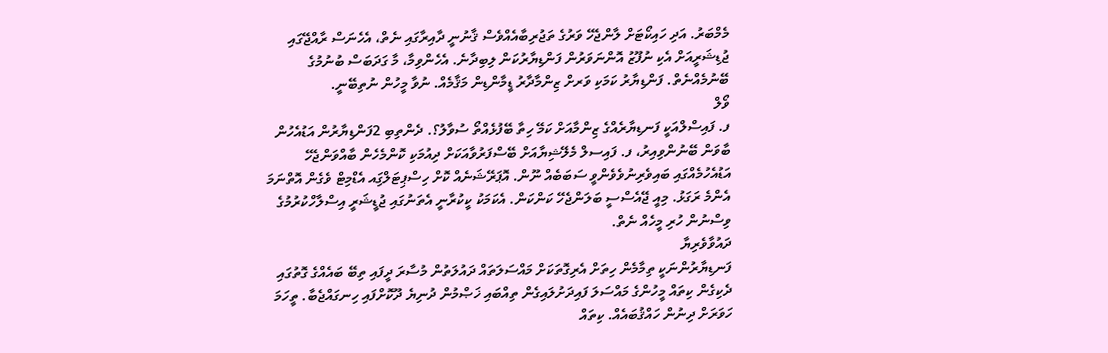މެމްބަރު. އަދި ހައިކޯޓަށް ލާންޖެހޭ ވަރުގެ ތަޖުރިބާއެއްވެސް ޤާނުނީ ދާއިރާގައި ނެތް، އެހެނަސް ރާއްޖޭގައި ޖުޑިޝަރީއަށް އެކި ނުފޫޒު އޮންނަވަރުން ފަންޑިޔާރުކަން ލިބިދާނެ. އެހެންވިމާ، މާ ގަދަބަސް ބުނުމުގެ ބޭނުމެއްނެތް. ފަންޑިޔާރު ކަމަކި ވަރށް ޒިންމާދާރު ޑީމާންޑިން މަޤާމެއް. ނުވާ މީހުން ނުތިބޭނީ.
ވޯލް
ފ. ފައިސްލްއަކީ ފަނޑިޔާރެއްގެ ޒިންމާއަށް ކަމޭ ހިތާ ބޭފުޅެއްތޯ ސުވާލު؟. ދެންތިބި 2ފަންޑިޔާރުން އަޑުއެހުން ބާވަން ބޭނުންވިއިރު، ފ. ފައިސލް މެލޭޝިޔާއަށް ބޭސްފަރުވާއަކަށް ދިއުމަކި ކޮންމެހެން ބާއްވަންޖެހޭ އަޑުއެހުމެއްގައި ބައިވެރިނުވެވެންވީ ސަބަބެއް ނޫން. އޮޕަރޭޝަނެއް ކޮށް ހިސްޕިޓަލްގަިއ އެޑްމިޓް ވެގެން އޮތްނަމަ އެންމެ ރަގަޅު. މިއީ ޖޭއެސްސީ ބަލަންޖެހޭ ކަންކަން. އެކަމަކު ކީކުރާނީ އެތަނުގައި ޖުޑީޝަރީ އިސްލާހްކުރުމުގެ ވިސްނުން ހުރި މީހެއް ނެތް.
ދައުވާވެރިޔާ
ފަނޑިޔާރުންނަކީ ތިމާމެން ހިތަށް އެރިގޮތަކަށް މައްސަލަތައް ދައުލަތުން މުސާރަ ދީފައި ތިބޭ ބައެއްގެ ގޮތުގައި ދެކިގެން ކިތައް މީހުންގެ މައްސަލަ ފައިދަށުލައިގެން ތިއްބައި ޚަޞްމުން ދުނިޔެ ދޫކޮށްފައި ހިނގައްޖެބާ. ތީހަމަ ހަވަރަށް ދިނުން ހައްޤުބައެއް. ކިތައް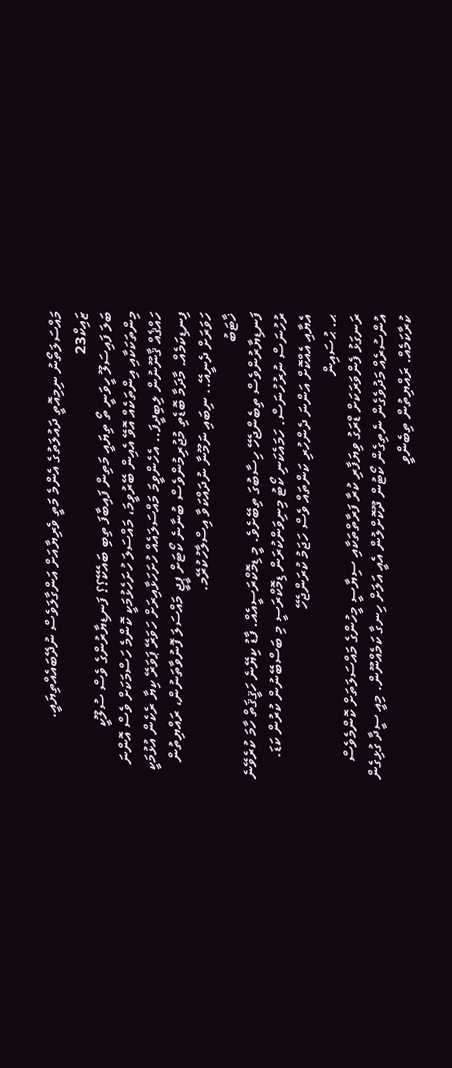މައްސަލަތޯނު ނިމިއޮތީ ދައުލަތުގެ އެންމެ މަތީ ވެރިޔާއަށް އަންގާލަވެސް ނުދޭބައެއްތިޔައީ.
ޒައިކް23
ބަލަ ފައިސަލޫ ހީވަނީ ތޯ ތިޔައީ މަތިން ފައިބާފަ ތިބި ބައެކޭ؟؟ ފަނޑިޔާރުންގެ ވެސް ސުލޫކީ މިންތަކަކާއި އިންތަކެއް އޮވޭ އެއިން ބޭރުވީމަ، މައްސަލަ ހުށަހެޅުމަކީ ކޮންމެ ހަސްމަކަށް ވެސް އޮންނަ ހައްޤެއް ޤާނޫނުން ލިބިދީފަ.. އެހެންވީމަ މައްސަލައެއް ހުށަހަޅާއިރަށް ހަވަރޭ ޕަވަރޭ ކިޔާ ރެކެން އުޅުމަކީ ފިނޑިކަމެއް. މާދަމާ ބޮޑެތި މުޖުރިމުންވެސް ބުނާނެ ކޯޓަށް ޕީޖީ މައްސަލަ ފޮނުވާތަނުން، ރައްޔިތުން ހަވަރަށް ދެނީއޭ.. ނިބައި ނަމޫނާ ނުދައްކަވާ އިސްލާހުކުރޭމ.
ޚާޓަބު
ފަނޑިޔާރުންވެސް ތިބެންޖެހޭ ހިސާބުގަ ތިބޭށެވެ. މީ ޑިމޮކްރަސީއެއް. ފާޑު ކިޔޭނެ ހަޤީޤަތް ހާމަ ކުރެވޭނެ ރުހުނަސް ނުރުހުނަސް. ހަމައެކަނި ކޯޓު މިނިވަންކުރަން ޑިމޮކްރަސީ މި ބަސްބޭނުން ކުރުން ކަޑަ. އެޔާއި އެއްކޮށް އަންނަ ދެންހުރި ކަންތައް ވެސް ހަޖަމު ކުރަންޖެހޭ
ޙ. ޙުސައިން
ރަނގަޅު ފެންވަރަކަށް ޑްރަގު ވިޔަފާރި ކުރާ ފަރާތްތަކާއި ސިޔާސީ މީހުންގެ މައްސަލަތަށް ކޮންމެވެސް އުންސުރެއް މަދުވެގެން ނެތިގެން ކޯޓުން ދޫކޮށްލުން އެއީ އަލަށް ހިނގާ ކަމެއްނޫން. މިއީ ސީދާ ގުޅިގެން ކުރާކަމެއް. ރައްޔިތުން ތިބެންވީ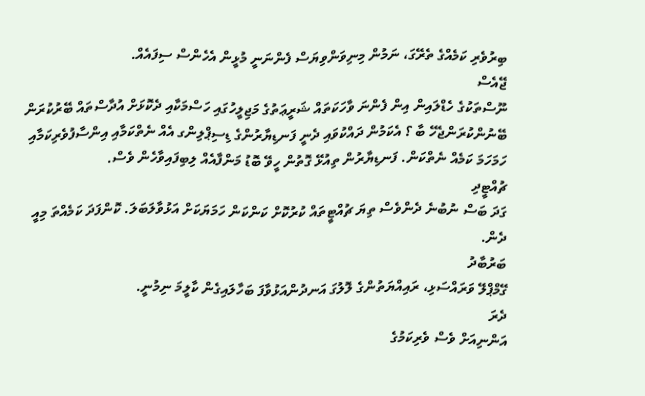ބިރުވެރި ކަމެއްގެ ތެރޭގަ، ނަމުން މިނިވަންވިޔަސް ފެންނަނީ މުޅީން އެހެންސް ސިފައެއް.
ޖޭއެސް
ނޫސްތަކުގެ ހެޑްލައިން އިން ފެންނަ ވާހަކަތައް ޝަރީޢަތުގެ މަޖިލީހުގައި ހަސްމަކާއި ދެކޮޅަށް އުދާސްތައް ބޭރުކުރަން ބޭނުންކުރަންޖެހޭ ބާ ؟ އެކަމުން ދައްކުވައި ދެނީ ފަނޑިޔާރުންގެ ޑިސިޕްލިންގ އެއް ނެތްކަމާއި އިންސާފުވެރިކަމާއި ހަމަހަމަ ކަމެއް ނެތްކަން. ފަނޑިޔާރުން ތިއުޅޭ ގޮތުން ހީވޭ ބޮޑު މަންފާއެއް ލިބިފައިވާހެން ވެސް.
ޗުއްޓީދި
ގަދަ ބަސް ނުބުނެ ދެންވެސް ތިޔަ ޗުއްޓީތައް ކުރުކޮށް ކަންކަން ހަމަޔަކަށް އަޅުވާލަބަލަ. ކޮންފަދަ ކަމެއްތަ މިއީ ދެން.
ބަރުބާދު
ގޭމްޕްލޭ ވަރައްސަޅި، ރައިއްޔަތުންގެ ލޮލުގަ އަނދުންއަޅުވާފަ ބަހާލައިގެން ކާލީމަ ނިމުނީ.
ދެރަ
އަންނިއަށް ވެސް ވެރިކަމުގެ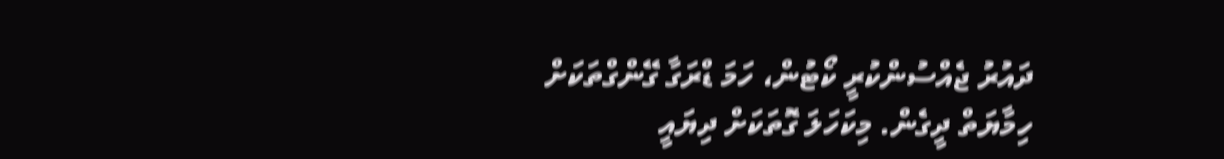ދައުރު ޖެއްސުންކުރީ ކޯޓުން، ހަމަ ޑްރަގާ ގޭންގްތަކަށް ހިމާޔަތް ދީގެން. މިކަހަލަ ގޮތަކަށް ދިޔައީ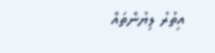އިތުރު ލިޔުންތައް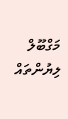މަގްބޫލް ލިޔުންތައް